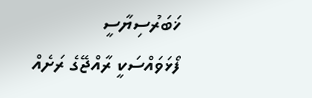ޚަބަރުސިޔާސީ
ފޯޅަވައްސަކީ ރާއްޖޭގެ ރަށެއް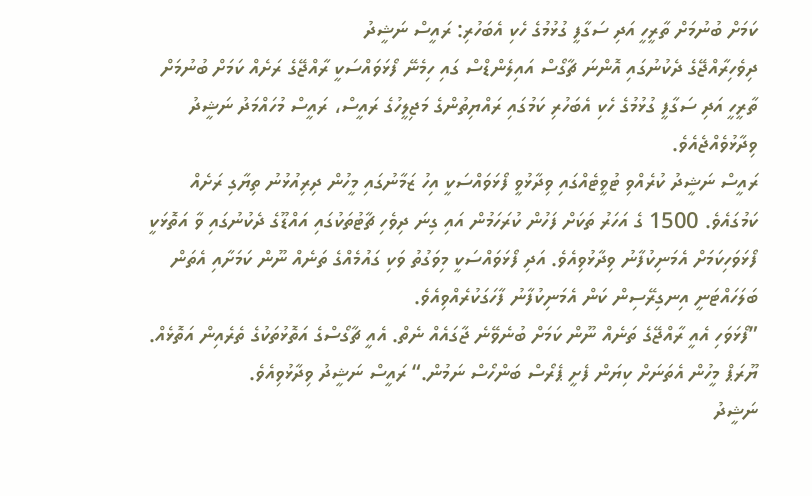ކަމަށް ބުނުމަށް ތާރީހީ އަދި ސަގާފީ ގުޅުމުގެ ހެކި އެބަހުރި: ރައީސް ނަޝީދު
ދިވެހިރާއްޖޭގެ ދެކުނުގައި އޮންނަ ޗާގޯސް އައިލެންޑްސް ގައި ހިމެނޭ ފޯޅަވައްސަކީ ރާއްޖޭގެ ރަށެއް ކަމަށް ބުނުމަށް ތާރީހީ އަދި ސަގާފީ ގުޅުމުގެ ހެކި އެބަހުރި ކަމުގައި ރައްޔިތުންގެ މަޖިލީހުގެ ރައީސް، ރައީސް މުހައްމަދު ނަޝީދު ވިދާޅުވެއްޖެއެވެ.
ރައީސް ނަޝީދު ކުރެއްވި ޓުވީޓެއްގައި ވިދާޅުވީ ފޯޅަވައްސަކީ އިހު ޒަމާނުގައި މީހުން ދިރިއުޅުނު ތިޔާގި ރަށެއް ކަމުގައެވެ. 1500 ގެ އަހަރު ތަކަށް ފަހުން ކުރަހަމުން އައި ގިނަ ދިވެހި ޗާޓުތަކުގައި އައްޑޫގެ ދެކުނުގައި ވާ އަތޮޅަކީ ފޯޅަވަހިކަމަށް އެމަނިކުފާނު ވިދާޅުވިއެވެ. އަދި ފޯޅަވައްސަކީ މިވަގުތު ވަކި ގައުމެއްގެ ތަނެއް ނޫން ކަމަށާއި އެތަން ބަލަހައްޓަނީ އިނގިރޭސިން ކަން އެމަނިކުފާނު ފާހަގަކުރެއްވިއެވެ.
”ފޯޅަވަހި އެއީ ރާއްޖޭގެ ތަނެއް ނޫން ކަމަށް ބުނެވޭނެ ޖާގައެއް ނެތް. އެއީ ޗާގޯސްގެ އަތޮޅުތަކުގެ ތެރެއިން އަތޮޅެއް. ޔޫރަޕް މީހުން އެތަނަށް ކިޔަން ފެށީ ޕެރޯސް ބަންހޯސް ނަމުން.“ ރައީސް ނަޝީދު ވިދާޅުވިއެވެ.
ނަޝީދު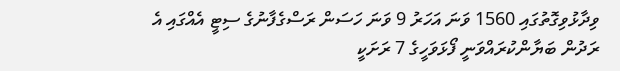ވިދާޅުވިގޮތުގައި 1560 ވަނަ އަހަރު 9 ވަނަ ހަސަން ރަސްގެފާނުގެ ސިޓީ އެއްގައި އެ ރަދުން ބަޔާންކުރައްވަނީ ފޯޅަވަހީގެ 7 ރަށަކީ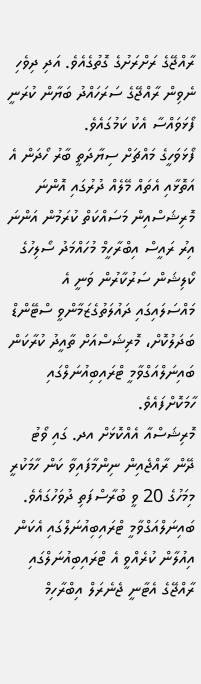ރާއްޖޭގެ ރަށްރަށުގެ ގޮތުގެއެވެ. އަދި ދިވެހި ނެވިން ރާއްޖޭގެ ސަރަހައްދު ބަޔާން ކުރަނީ ފޯޅަވައްސާ އެކު ކަމުގައެވެ.
ފޯޅަވަހީގެ މައްޗަށް ސިޔާދަތީ ބާރު ހޯދަން އެ އަތޮޅާއި އެތައް މޭލެއް ދުރުގައި އޮންނަ މޮރިޝަސްއިން މަސައްކަތް ކުރަމުން އަންނަ އިރު ރައީސް އިބްރާހީމް މުހައްމަދު ސޯލިހުގެ ކޯލިޝަން ސަރުކާރުން ވަނީ އެ މައްސަލައިގައި ދައުލަތުގެޒަމާންވީ ސްޓޭންޑް ބަދަލުކޮށް، މޮރިޝަސްއަށް ތާއީދު ކުރާކަން ބައިނަލްއަގްވާމީ ޓްރައިބިއުނަލްގައި ހާމަކޮށްފައެވެ.
މޮރިޝަސްއާ އެއްކޮޅަށް އދ. ގައި ވޯޓު ދޭން ރާއްޖެއިން ނިންމާފައިވާ ކަން ހާމަކުރީ މިމަހުގެ 20 ވީ ބުރާސްފަތި ދުވަހުގައެވެ. ބައިނަލްއަގްވާމީ ޓްރައިބިއުނަލްގައި އެކަން އިއުލާން ކުރެއްވީ އެ ޓްރައިބިއުނަލްގައި ރާއްޖޭގެ އެޓާނީ ޖެނެރަލް އިބްރާހިމް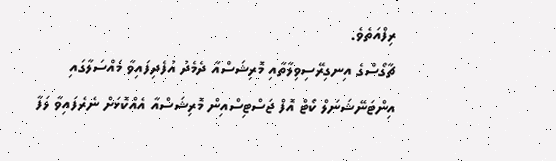ރިފްއަތެވެ.
ޗާގޯސްގެ އިނގިރޭސިވިލާތާއި މޮރިޝަސްއާ ދެމެދު އުފެދިފައިވާ މައްސަލާގައި އިންޓަނޭޝަނަލް ކޯޓް އޮފް ޖަސްޓިސްއިން މޮރިޝަސްއާ އެއްކޮޅަށް ނެރެފައިވާ ލަފާ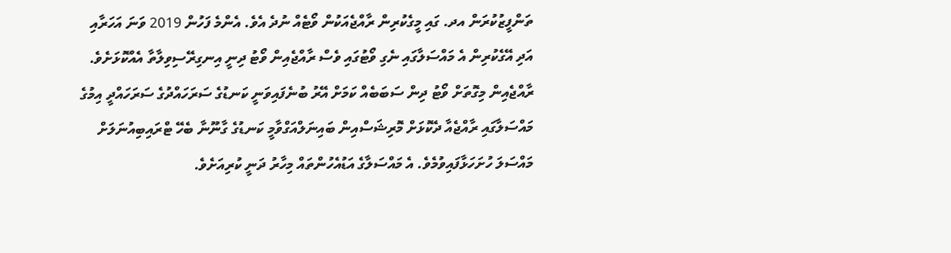ތަންފީޒުކުރަން އދ. ގައި މީގެކުރިން ރާއްޖެއަކުން ވޯޓެއް ނުދެ އެވެ. އެންމެ ފަހުން 2019 ވަނަ އަހަރާއި އަދި އޭގެކުރިން އެ މައްސަލާގައި ނެގި ވޯޓުގައި ވެސް ރާއްޖެއިން ވޯޓު ދިނީ އިނގިރޭސިވިލާތާ އެއްކޮޅަށެވެ. ރާއްޖެއިން މިގޮތަށް ވޯޓު ދިން ސަބަބެއް ކަމަށް އޭރު ބުނެފައިވަނީ ކަނޑުގެ ސަރަހައްދުގެ ސަރަހައްދީ އިމުގެ މައްސަލާގައި ރާއްޖެއާ ދެކޮޅަށް މޮރިޝަސްއިން ބައިނަލްއަގްވާމީ ކަނޑުގެ ގާނޫނާ ބެހޭ ޓްރައިބިއުނަލަށް މައްސަލަ ހުށަހަޅާފައިވުމެވެ. އެ މައްސަލާގެ އަޑުއެހުންތައް މިހާރު ދަނީ ކުރިއަށެވެ.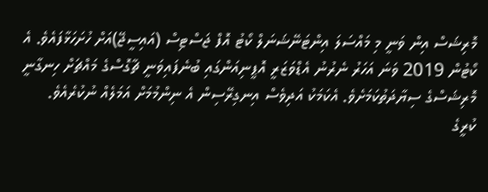މޮރިޝަސް އިން ވަނީ މި މައްސަލަ އިންޓަނޭޝަނަލް ކޯޓު އޮފް ޖަސްޓިސް (އައިސީޖޭ)އަށް ހުށަހަޅާފައެވެ. އެ ކޯޓުން 2019 ވަނަ އަހަރު ނެރުނު އެޑްވަޒަރީ އޮޕީނިއަންގައި ބުނެފައިވަނީ ޗާގޮސްގެ މައްޗަށް ހިނގާނީ މޮރިޝަސްގެ ސިޔާދަތުކަމަށެވެ. އެކަމަކު އަދިވެސް އިނގިރޭސިން އެ ނިންމުމަށް އަމަލެއް ނުކުރެއެވެ.
ކުރީގެ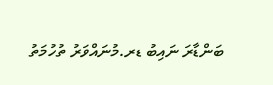ބަންޑާރަ ނައިބު ޑރ.މުނައްވަރު ތުހުމަތު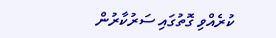ކުރެއްވި ގޮތުގައި ސަރުކާރުން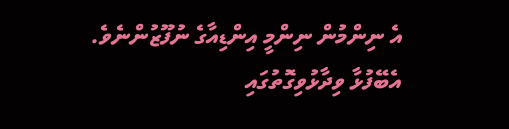އެ ނިންމުން ނިންމީ އިންޑިއާގެ ނުފޫޒުންނެވެ. އެބޭފުޅާ ވިދާޅުވިގޮތުގައި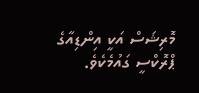މޮރިޝަސް އަކީ އިންޑިއާގެ ޕްރޮކްސީ ގައުމެކެވެ.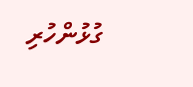ގުޅުންހުރި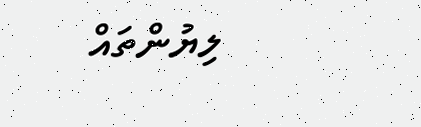ލިޔުންތައް